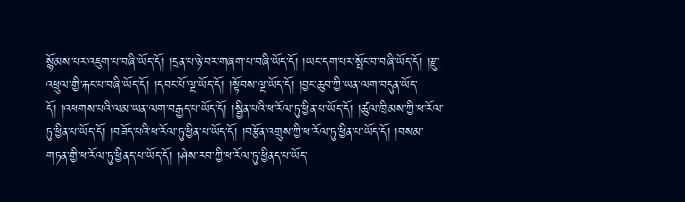སྙོམས་པར་འཇུག་པ་བཞི་ཡོད་དོ། །དྲན་པ་ཉེ་བར་གཞག་པ་བཞི་ཡོད་དོ། །ཡང་དག་པར་སྤོང་བ་བཞི་ཡོད་དོ། །རྫུ་འཕྲུལ་གྱི་རྐང་པ་བཞི་ཡོད་དོ། །དབང་པོ་ལྔ་ཡོད་དོ། །སྟོབས་ལྔ་ཡོད་དོ། །བྱང་ཆུབ་ཀྱི་ཡན་ལག་བདུན་ཡོད་དོ། །འཕགས་པའི་ལམ་ཡན་ལག་བརྒྱད་པ་ཡོད་དོ། །སྦྱིན་པའི་ཕ་རོལ་ཏུ་ཕྱིན་པ་ཡོད་དོ། །ཚུལ་ཁྲིམས་ཀྱི་ཕ་རོལ་ཏུ་ཕྱིན་པ་ཡོད་དོ། །བཟོད་པའི་ཕ་རོལ་ཏུ་ཕྱིན་པ་ཡོད་དོ། །བརྩོན་འགྲུས་ཀྱི་ཕ་རོལ་ཏུ་ཕྱིན་པ་ཡོད་དོ། །བསམ་གཏན་གྱི་ཕ་རོལ་ཏུ་ཕྱིནད་པ་ཡོད་དོ། །ཤེས་རབ་ཀྱི་ཕ་རོལ་ཏུ་ཕྱིནད་པ་ཡོད་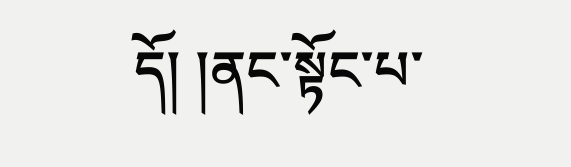དོ། །ནང་སྟོང་པ་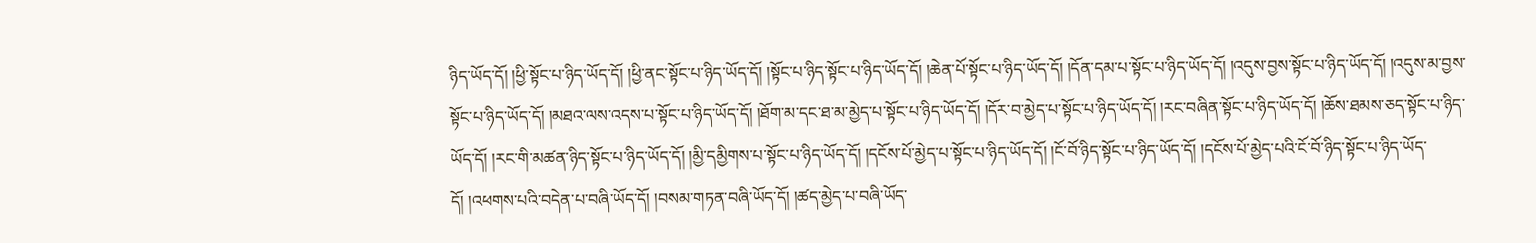ཉིད་ཡོད་དོ། །ཕྱི་སྟོང་པ་ཉིད་ཡོད་དོ། །ཕྱི་ནང་སྟོང་པ་ཉིད་ཡོད་དོ། །སྟོང་པ་ཉིད་སྟོང་པ་ཉིད་ཡོད་དོ། །ཆེན་པོ་སྟོང་པ་ཉིད་ཡོད་དོ། །དོན་དམ་པ་སྟོང་པ་ཉིད་ཡོད་དོ། །འདུས་བྱས་སྟོང་པ་ཉིད་ཡོད་དོ། །འདུས་མ་བྱས་སྟོང་པ་ཉིད་ཡོད་དོ། །མཐའ་ལས་འདས་པ་སྟོང་པ་ཉིད་ཡོད་དོ། །ཐོག་མ་དང་ཐ་མ་མྱེད་པ་སྟོང་པ་ཉིད་ཡོད་དོ། །དོར་བ་མྱེད་པ་སྟོང་པ་ཉིད་ཡོད་དོ། །རང་བཞིན་སྟོང་པ་ཉིད་ཡོད་དོ། །ཆོས་ཐམས་ཅད་སྟོང་པ་ཉིད་ཡོད་དོ། །རང་གི་མཚན་ཉིད་སྟོང་པ་ཉིད་ཡོད་དོ། །མྱི་དམྱིགས་པ་སྟོང་པ་ཉིད་ཡོད་དོ། །དངོས་པོ་མྱེད་པ་སྟོང་པ་ཉིད་ཡོད་དོ། །ངོ་བོ་ཉིད་སྟོང་པ་ཉིད་ཡོད་དོ། །དངོས་པོ་མྱེད་པའི་ངོ་བོ་ཉིད་སྟོང་པ་ཉིད་ཡོད་དོ། །འཕགས་པའི་བདེན་པ་བཞི་ཡོད་དོ། །བསམ་གཏན་བཞི་ཡོད་དོ། །ཚད་མྱེད་པ་བཞི་ཡོད་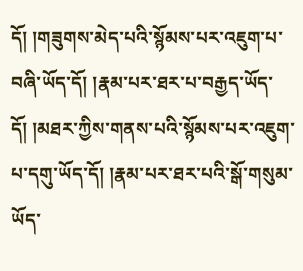དོ། །གཟུགས་མེད་པའི་སྙོམས་པར་འཇུག་པ་བཞི་ཡོད་དོ། །རྣམ་པར་ཐར་པ་བརྒྱད་ཡོད་དོ། །མཐར་ཀྱིས་གནས་པའི་སྙོམས་པར་འཇུག་པ་དགུ་ཡོད་དོ། །རྣམ་པར་ཐར་པའི་སྒོ་གསུམ་ཡོད་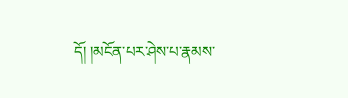དོ། །མངོན་པར་ཤེས་པ་རྣམས་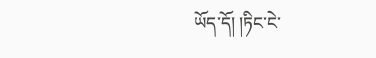ཡོད་དོ། །ཏིང་ངེ་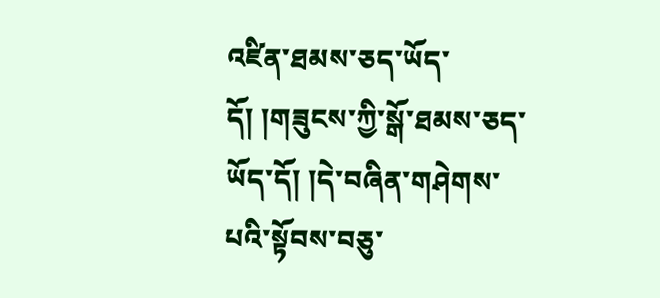འཛིན་ཐམས་ཅད་ཡོད་དོ། །གཟུངས་ཀྱི་སྒོ་ཐམས་ཅད་ཡོད་དོ། །དེ་བཞིན་གཤེགས་པའི་སྟོབས་བཅུ་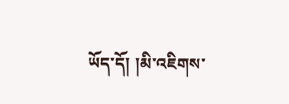ཡོད་དོ། །མི་འཇིགས་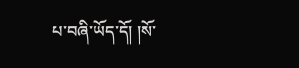པ་བཞི་ཡོད་དོ། །སོ་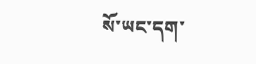སོ་ཡང་དག་